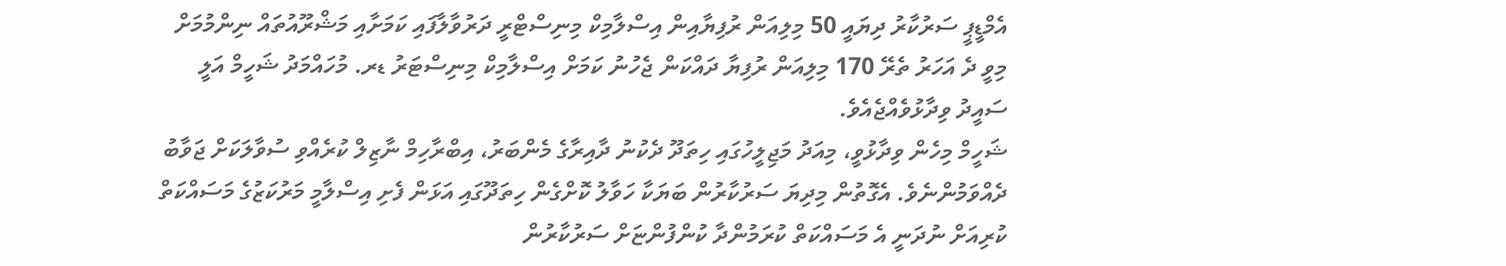އެމްޑީޕީ ސަރުކާރު ދިޔައީ 50 މިލިއަން ރުފިޔާއިން އިސްލާމިކް މިނިސްޓްރީ ދަރުވާލާފައި ކަމަށާއި މަޝްރޫއުތައް ނިންމުމަށް މިވީ ދެ އަހަރު ތެރޭ 170 މިލިއަން ރުފިޔާ ދައްކަން ޖެހުނު ކަމަށް އިސްލާމިކް މިނިސްޓަރު ޑރ. މުހައްމަދު ޝަހީމް އަލީ ސައީދު ވިދާޅުވެއްޖެއެވެ.
ޝަހީމް މިހެން ވިދާޅުވީ، މިއަދު މަޖިލީހުގައި ހިތަދޫ ދެކުނު ދާއިރާގެ މެންބަރު، އިބްރާހިމް ނާޒިލް ކުރެއްވި ސުވާލަކަށް ޖަވާބު ދެއްވަމުންނެވެ. އެގޮތުން މިދިޔަ ސަރުކާރުން ބަޔަކާ ހަވާލު ކޮށްގެން ހިތަދޫގައި އަޅަން ފެށި އިސްލާމީ މަރުކަޒުގެ މަސައްކަތް ކުރިއަށް ނުދަނީ އެ މަސައްކަތް ކުރަމުންދާ ކުންފުންޏަށް ސަރުކާރުން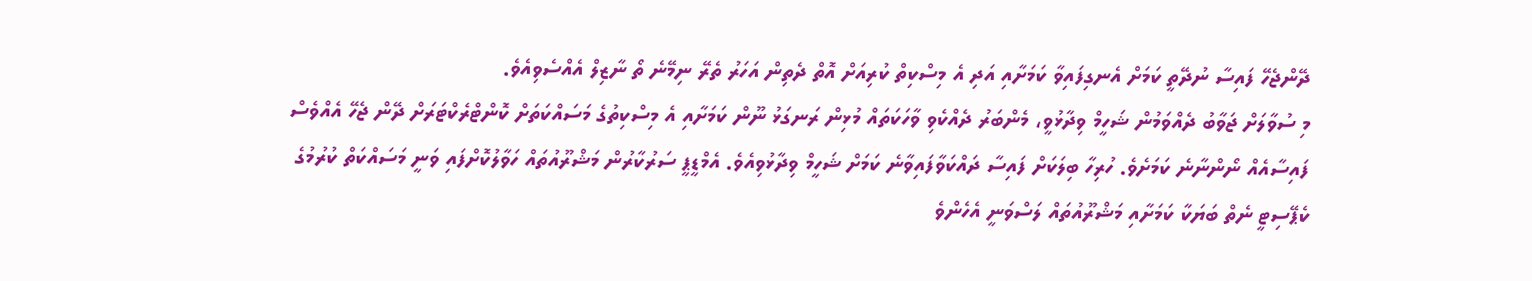ދޭންޖެހޭ ފައިސާ ނުދޭތީ ކަމަށް އެނގިފައިވާ ކަމަށާއި އަދި އެ މިސްކިތް ކުރިއަށް އޮތް ދެތިން އަހަރު ތެރޭ ނިމޭނެ ތޯ ނާޒިލް އެއްސެވިއެވެ.
މި ސުވާލަށް ޖަވާބު ދެއްވަމުން ޝަހީމް ވިދާޅުވީ، މެންބަރު ދެއްކެވި ވާހަކަތައް މުޅިން ރަނގަޅު ނޫން ކަމަށާއި އެ މިސްކިތުގެ މަސައްކަތަށް ކޮންޓްރެކްޓަރަށް ދޭން ޖެހޭ އެއްވެސް ފައިސާއެއް ނޯންނާނެ ކަމަށެވެ. ހުރިހާ ބިލަކަށް ފައިސާ ދައްކަވާފައިވާނެ ކަމަށް ޝަހީމް ވިދާޅުވިއެވެ. އެމްޑީޕީ ސަރުކާރުން މަޝްރޫއުތައް ހަވާލުކޮށްފައި ވަނީ މަސައްކަތް ކުރުމުގެ ކެޕޭސިޓީ ނެތް ބަޔަކާ ކަމަށާއި މަޝްރޫއުތައް ލަސްވަނީ އެހެންވެ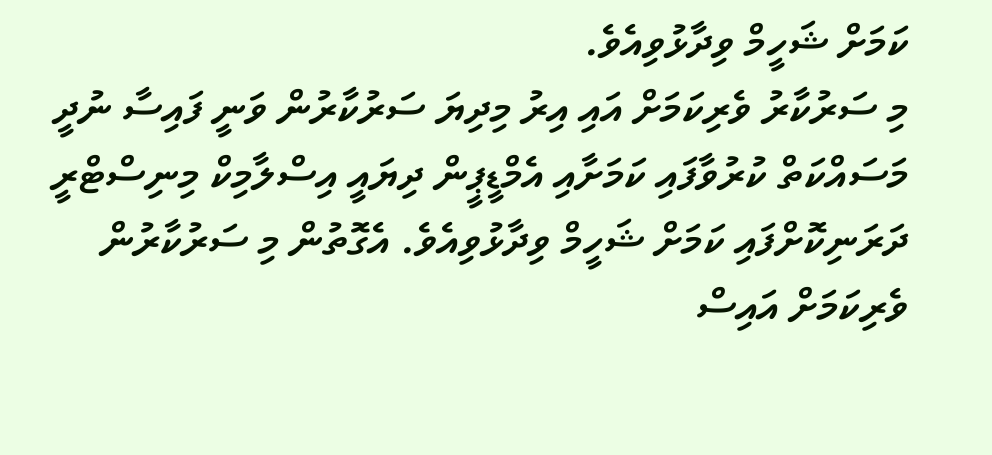ކަމަށް ޝަހީމް ވިދާޅުވިއެވެ.
މި ސަރުކާރު ވެރިކަމަށް އައި އިރު މިދިޔަ ސަރުކާރުން ވަނީ ފައިސާ ނުދީ މަސައްކަތް ކުރުވާފައި ކަމަށާއި އެމްޑީޕީން ދިޔައީ އިސްލާމިކް މިނިސްޓްރީ ދަރަނިކޮށްފައި ކަމަށް ޝަހީމް ވިދާޅުވިއެވެ. އެގޮތުން މި ސަރުކާރުން ވެރިކަމަށް އައިސް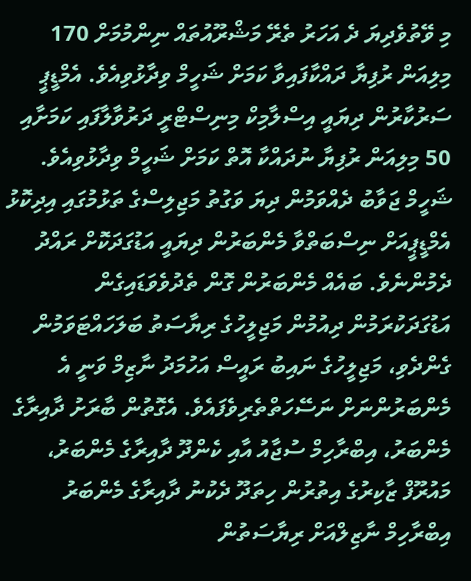މި ވޭތުވެދިޔަ ދެ އަހަރު ތެރޭ މަޝްރޫއުތައް ނިންމުމަށް 170 މިލިއަން ރުފިޔާ ދައްކާފައިވާ ކަމަށް ޝަހީމް ވިދާޅުވިއެވެ. އެމްޑީޕީ ސަރުކާރުން ދިޔައީ އިސްލާމިކް މިނިސްޓްރީ ދަރުވާލާފައި ކަމަށާއި 50 މިލިއަން ރުފިޔާ ނުދައްކާ އޮތް ކަމަށް ޝަހީމް ވިދާޅުވިއެވެ.
ޝަހީމް ޖަވާބު ދެއްވަމުން ދިޔަ ވަގުތު މަޖިލިސްގެ ތަޅުމުގައި އިދިކޮޅު އެމްޑީޕީއަށް ނިސްބަތްވާ މެންބަރުން ދިޔައީ އަޑުގަދަކޮށް ރައްދު ދެމުންނެވެ. ބައެއް މެންބަރުން ގޮން ތެދުވެވަޑައިގެން އަޑުގަދަކުރަމުން ދިއުމުން މަޖިލީހުގެ ރިޔާސަތު ބަލަހައްޓަވަމުން ގެންދެވި، މަޖިލީހުގެ ނައިބު ރައީސް އަހުމަދު ނާޒިމް ވަނީ އެ މެންބަރުންނަށް ނަސޭހަތްތެރިވެފައެވެ. އެގޮތުން ބާރަށު ދާއިރާގެ މެންބަރު، އިބްރާހިމް ސުޖާއު އާއި ކެންދޫ ދާއިރާގެ މެންބަރު، މައުރޫފް ޒާކިރުގެ އިތުރުން ހިތަދޫ ދެކުނު ދާއިރާގެ މެންބަރު އިބްރާހިމް ނާޒިލްއަށް ރިޔާސަތުން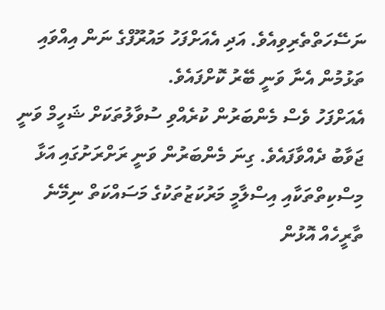ނަސޭހަތްތެރިވިއެވެ. އަދި އެއަށްފަހު މައުރޫފްގެ ނަން އިއްވައި ތަޅުމުން އެނާ ވަނީ ބޭރު ކޮށްފައެވެ.
އެއަށްފަހު ވެސް މެންބަރުން ކުރެއްވި ސުވާލުތަކަށް ޝަހީމް ވަނީ ޖަވާބު ދެއްވާފައެވެ. ގިނަ މެންބަރުން ވަނީ ރަށްރަށުގައި އަޅާ މިސްކިތްތަކާއި އިސްލާމީ މަރުކަޒުތަކުގެ މަސައްކަތް ނިމޭނެ ތާރީހެއް އޮޅުން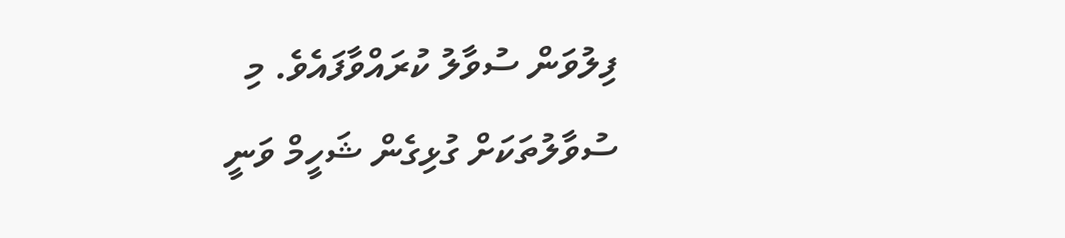ފިލުވަން ސުވާލު ކުރައްވާފައެވެ. މި ސުވާލުތަކަށް ގުޅިގެން ޝަހީމް ވަނީ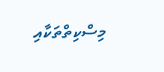މިސްކިތްތަކާއި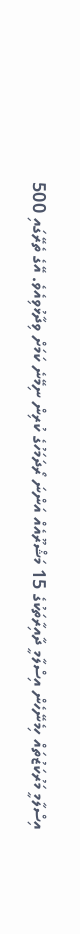އިސްލާމީ މަރުކަޒުތައް ހިމެނޭހެން އިސްލާމީ ދާއިރާތަކުގެ 15 މަޝްރޫއެއް އަންނަ ރޯދަމަހުގެ ކުރިން ނިމޭނެ ކަމަށް ވިދާޅުވިއެވެ. އޭގެ ތެރޭގައި 500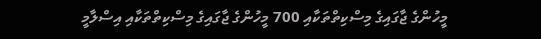މީހުންގެ ޖާގައިގެ މިސްކިތްތަކާއި 700 މީހުންގެ ޖާގައިގެ މިސްކިތްތަކާއި އިސްލާމީ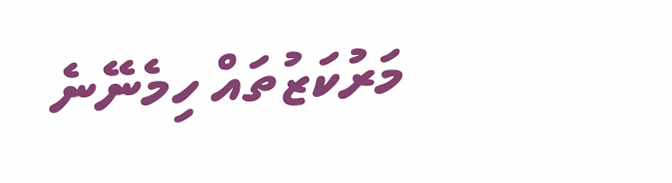މަރުކަޒުތައް ހިމެނޭނެ